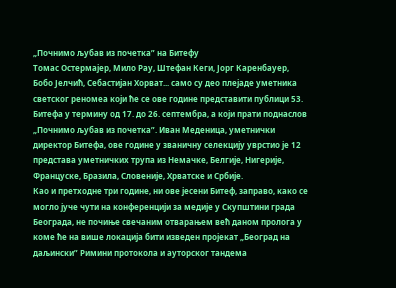„Почнимо љубав из почетка” на Битефу
Томас Остермајер, Мило Рау, Штефан Кеги, Јорг Каренбауер, Бобо Јелчић, Себастијан Хорват... само су део плејаде уметника светског реномеа који ће се ове године представити публици 53. Битефа у термину од 17. до 26. септембра, а који прати поднаслов „Почнимо љубав из почетка”. Иван Меденица, уметнички директор Битефа, ове године у званичну селекцију уврстио је 12 представа уметничких трупа из Немачке, Белгије, Нигерије, Француске, Бразила, Словеније, Хрватске и Србије.
Као и претходне три године, ни ове јесени Битеф, заправо, како се могло јуче чути на конференцији за медије у Скупштини града Београда, не почиње свечаним отварањем већ даном пролога у коме ће на више локација бити изведен пројекат „Београд на даљински” Римини протокола и ауторског тандема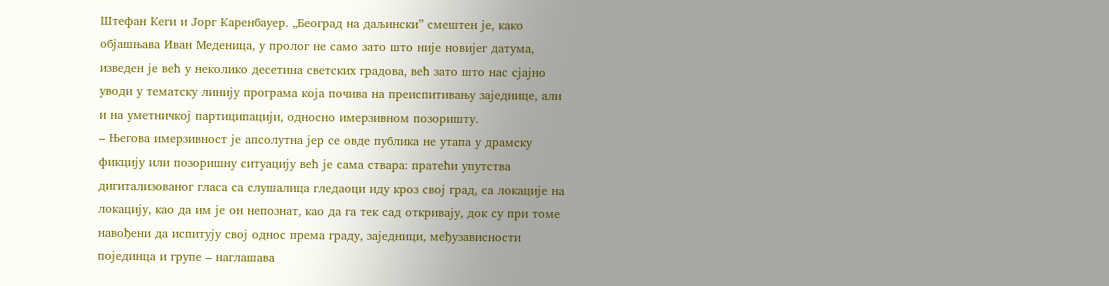Штефан Кеги и Јорг Каренбауер. „Београд на даљински” смештен је, како објашњава Иван Меденица, у пролог не само зато што није новијег датума, изведен је већ у неколико десетина светских градова, већ зато што нас сјајно уводи у тематску линију програма која почива на преиспитивању заједнице, али и на уметничкој партиципацији, односно имерзивном позоришту.
– Његова имерзивност је апсолутна јер се овде публика не утапа у драмску фикцију или позоришну ситуацију већ је сама ствара: пратећи упутства дигитализованог гласа са слушалица гледаоци иду кроз свој град, са локације на локацију, као да им је он непознат, као да га тек сад откривају, док су при томе навођени да испитују свој однос према граду, заједници, међузависности појединца и групе – наглашава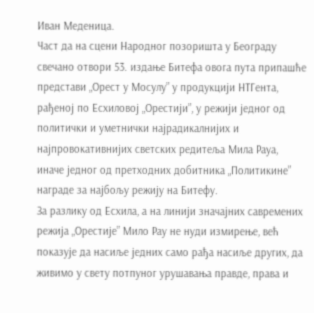Иван Меденица.
Част да на сцени Народног позоришта у Београду свечано отвори 53. издање Битефа овога пута припашће представи „Орест у Мосулу” у продукцији НТГента, рађеној по Есхиловој „Орестији”, у режији једног од политички и уметнички најрадикалнијих и најпровокативнијих светских редитеља Мила Рауа, иначе једног од претходних добитника „Политикине” награде за најбољу режију на Битефу.
За разлику од Есхила, а на линији значајних савремених режија „Орестије” Мило Рау не нуди измирење, већ показује да насиље једних само рађа насиље других, да живимо у свету потпуног урушавања правде, права и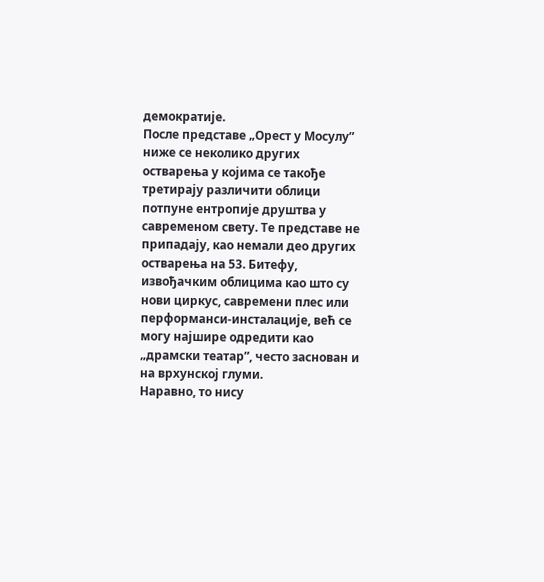демократије.
После представе „Орест у Мосулу” ниже се неколико других остварења у којима се такође третирају различити облици потпуне ентропије друштва у савременом свету. Те представе не припадају, као немали део других остварења на 53. Битефу, извођачким облицима као што су нови циркус, савремени плес или перформанси-инсталације, већ се могу најшире одредити као „драмски театар”, често заснован и на врхунској глуми.
Наравно, то нису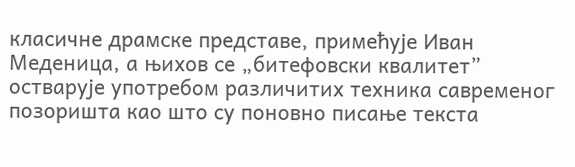класичне драмске представе, примећује Иван Меденица, а њихов се „битефовски квалитет” остварује употребом различитих техника савременог позоришта као што су поновно писање текста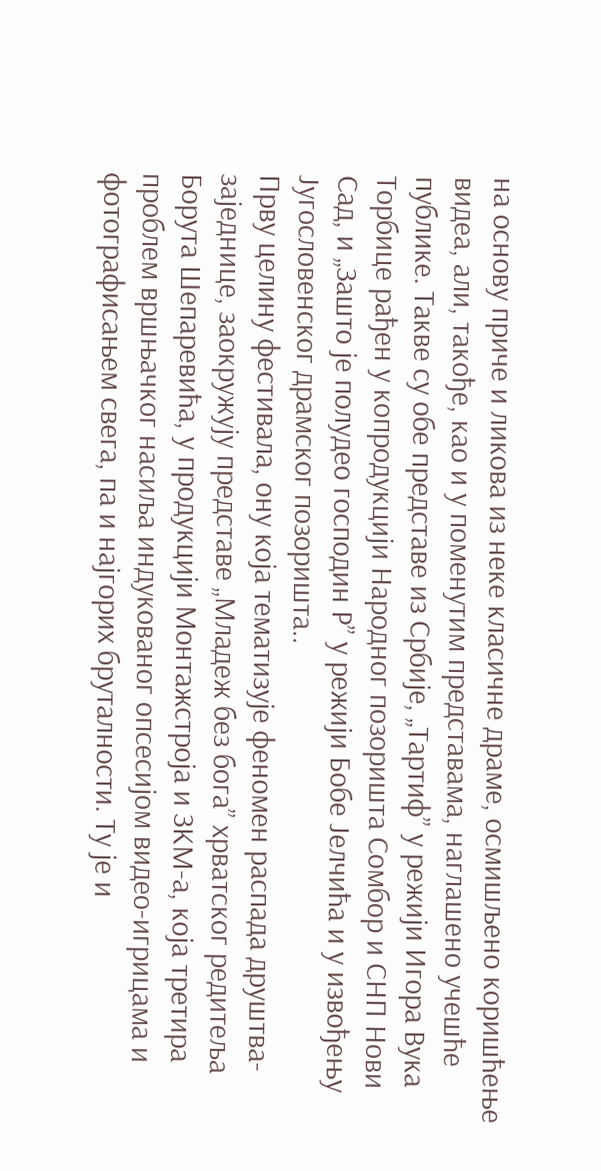на основу приче и ликова из неке класичне драме, осмишљено коришћење видеа, али, такође, као и у поменутим представама, наглашено учешће публике. Такве су обе представе из Србије, „Тартиф” у режији Игора Вука Торбице рађен у копродукцији Народног позоришта Сомбор и СНП Нови Сад, и „Зашто је полудео господин Р” у режији Бобе Јелчића и у извођењу Југословенског драмског позоришта..
Прву целину фестивала, ону која тематизује феномен распада друштва-заједнице, заокружују представе „Младеж без бога” хрватског редитеља Борута Шепаревића, у продукцији Монтажстроја и ЗКМ-а, која третира проблем вршњачког насиља индукованог опсесијом видео-игрицама и фотографисањем свега, па и најгорих бруталности. Ту је и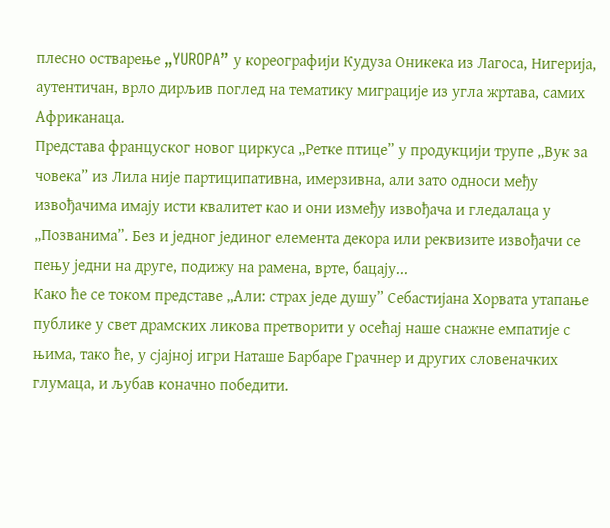плесно остварење „YUROPA” у кореографији Кудуза Оникека из Лагоса, Нигерија, аутентичан, врло дирљив поглед на тематику миграције из угла жртава, самих Африканаца.
Представа француског новог циркуса „Ретке птице” у продукцији трупе „Вук за човека” из Лила није партиципативна, имерзивна, али зато односи међу извођачима имају исти квалитет као и они између извођача и гледалаца у „Позванима”. Без и једног јединог елемента декора или реквизите извођачи се пењу једни на друге, подижу на рамена, врте, бацају...
Како ће се током представе „Али: страх једе душу” Себастијана Хорвата утапање публике у свет драмских ликова претворити у осећај наше снажне емпатије с њима, тако ће, у сјајној игри Наташе Барбаре Грачнер и других словеначких глумаца, и љубав коначно победити.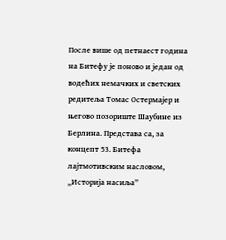После више од петнаест година на Битефу је поново и један од водећих немачких и светских редитеља Томас Остермајер и његово позориште Шаубине из Берлина. Представа са, за концепт 53. Битефа лајтмотивским насловом, „Историја насиља”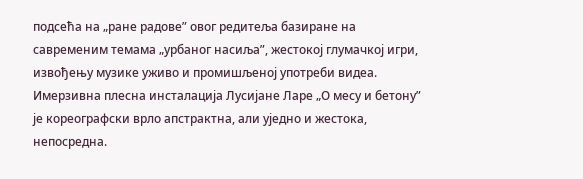подсећа на „ране радове” овог редитеља базиране на савременим темама „урбаног насиља”, жестокој глумачкој игри, извођењу музике уживо и промишљеној употреби видеа.
Имерзивна плесна инсталација Лусијане Ларе „О месу и бетону” је кореографски врло апстрактна, али уједно и жестока, непосредна.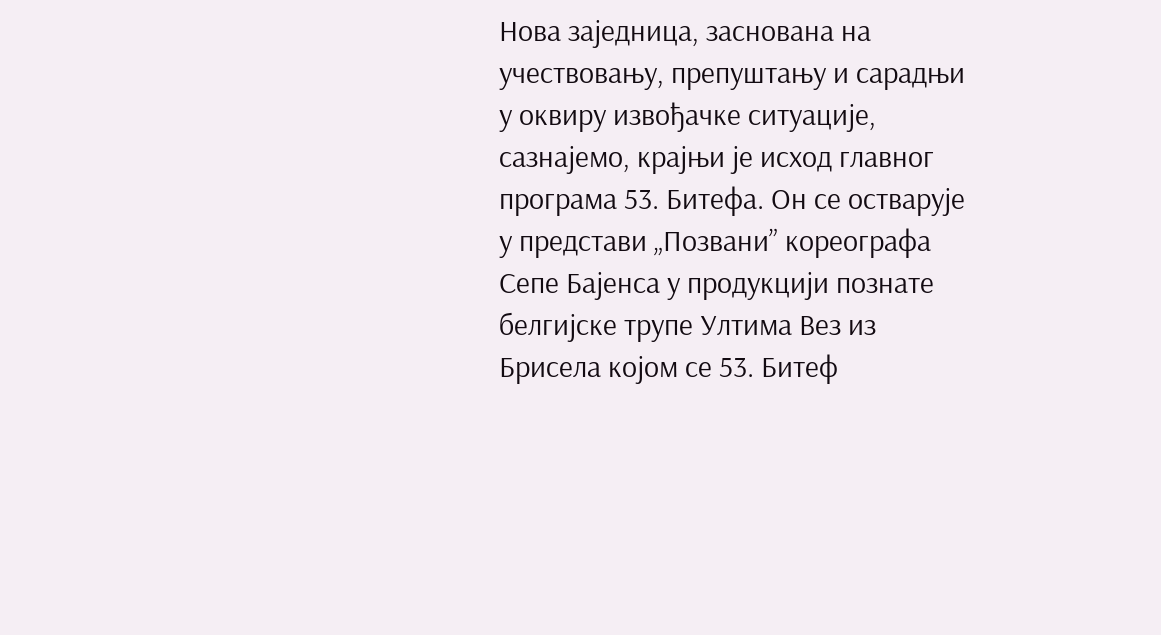Нова заједница, заснована на учествовању, препуштању и сарадњи у оквиру извођачке ситуације, сазнајемо, крајњи је исход главног програма 53. Битефа. Он се остварује у представи „Позвани” кореографа Сепе Бајенса у продукцији познате белгијске трупе Ултима Вез из Брисела којом се 53. Битеф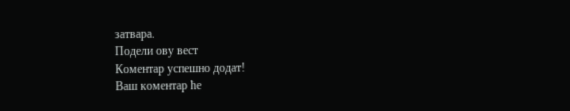затвара.
Подели ову вест
Комeнтар успeшно додат!
Ваш комeнтар ћe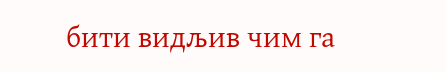бити видљив чим га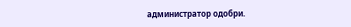администратор одобри.